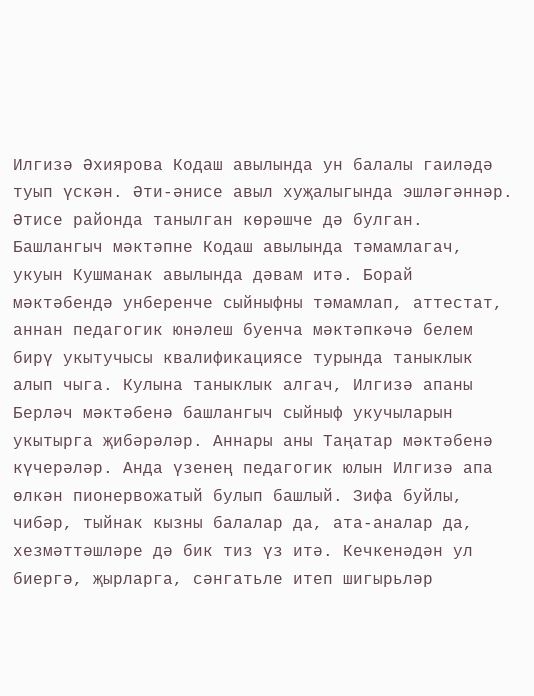Илгизә Әхиярова Кодаш авылында ун балалы гаиләдә туып үскән. Әти-әнисе авыл хуҗалыгында эшләгәннәр. Әтисе районда танылган көрәшче дә булган. Башлангыч мәктәпне Кодаш авылында тәмамлагач, укуын Кушманак авылында дәвам итә. Борай мәктәбендә унберенче сыйныфны тәмамлап, аттестат, аннан педагогик юнәлеш буенча мәктәпкәчә белем бирү укытучысы квалификациясе турында таныклык алып чыга. Кулына таныклык алгач, Илгизә апаны Берләч мәктәбенә башлангыч сыйныф укучыларын укытырга җибәрәләр. Аннары аны Таңатар мәктәбенә күчерәләр. Анда үзенең педагогик юлын Илгизә апа өлкән пионервожатый булып башлый. Зифа буйлы, чибәр, тыйнак кызны балалар да, ата-аналар да, хезмәттәшләре дә бик тиз үз итә. Кечкенәдән ул биергә, җырларга, сәнгатьле итеп шигырьләр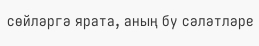сөйләргә ярата, аның бу сәләтләре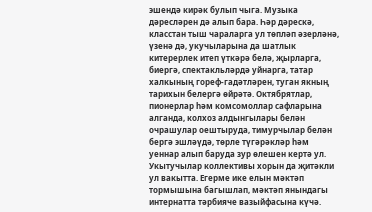эшендә кирәк булып чыга. Музыка дәресләрен дә алып бара. Һәр дәрескә, класстан тыш чараларга ул төпләп әзерләнә, үзенә дә, укучыларына да шатлык китерерлек итеп үткәрә белә, җырларга, биергә, спектакльләрдә уйнарга, татар халкының гореф-гадәтләрен, туган якның тарихын белергә өйрәтә. Октябрятлар, пионерлар һәм комсомоллар сафларына алганда, колхоз алдынгылары белән очрашулар оештыруда, тимурчылар белән бергә эшләүдә, төрле түгәрәкләр һәм уеннар алып баруда зур өлешен кертә ул. Укытучылар коллективы хорын да җитәкли ул вакытта. Егерме ике елын мәктәп тормышына багышлап, мәктәп янындагы интернатта тәрбияче вазыйфасына күчә.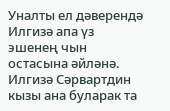Уналты ел дәверендә Илгизә апа үз эшенең чын остасына әйләнә.
Илгизә Сәрвартдин кызы ана буларак та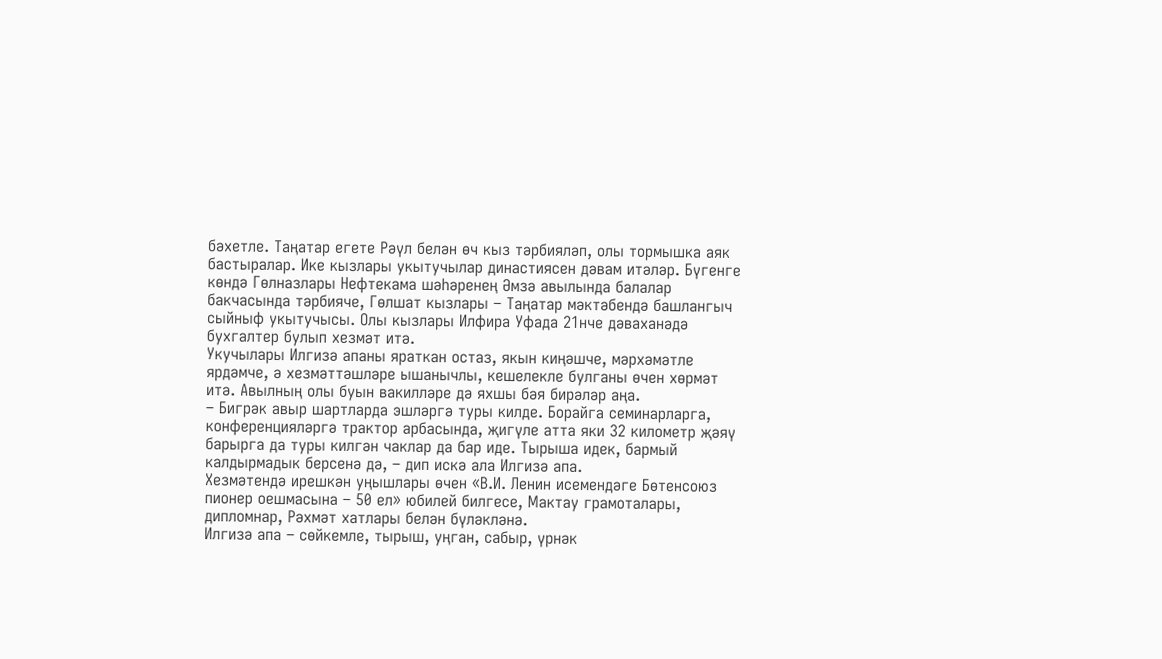бәхетле. Таңатар егете Рәүл белән өч кыз тәрбияләп, олы тормышка аяк бастыралар. Ике кызлары укытучылар династиясен дәвам итәләр. Бүгенге көндә Гөлназлары Нефтекама шәһәренең Әмзә авылында балалар бакчасында тәрбияче, Гөлшат кызлары – Таңатар мәктәбендә башлангыч сыйныф укытучысы. Олы кызлары Илфира Уфада 21нче дәваханәдә бухгалтер булып хезмәт итә.
Укучылары Илгизә апаны яраткан остаз, якын киңәшче, мәрхәмәтле ярдәмче, ә хезмәттәшләре ышанычлы, кешелекле булганы өчен хөрмәт итә. Авылның олы буын вакилләре дә яхшы бәя бирәләр аңа.
– Бигрәк авыр шартларда эшләргә туры килде. Борайга семинарларга, конференцияләргә трактор арбасында, җигүле атта яки 32 километр җәяү барырга да туры килгән чаклар да бар иде. Тырыша идек, бармый калдырмадык берсенә дә, – дип искә ала Илгизә апа.
Хезмәтендә ирешкән уңышлары өчен «В.И. Ленин исемендәге Бөтенсоюз пионер оешмасына – 50 ел» юбилей билгесе, Мактау грамоталары, дипломнар, Рәхмәт хатлары белән бүләкләнә.
Илгизә апа – сөйкемле, тырыш, уңган, сабыр, үрнәк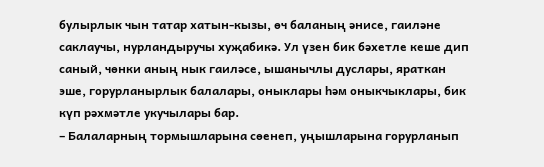булырлык чын татар хатын-кызы, өч баланың әнисе, гаиләне саклаучы, нурландыручы хуҗабикә. Ул үзен бик бәхетле кеше дип саный, чөнки аның нык гаиләсе, ышанычлы дуслары, яраткан эше, горурланырлык балалары, оныклары һәм оныкчыклары, бик күп рәхмәтле укучылары бар.
– Балаларның тормышларына сөенеп, уңышларына горурланып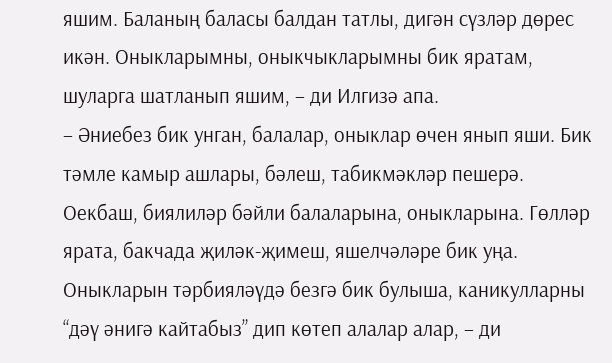яшим. Баланың баласы балдан татлы, дигән сүзләр дөрес икән. Оныкларымны, оныкчыкларымны бик яратам, шуларга шатланып яшим, – ди Илгизә апа.
– Әниебез бик унган, балалар, оныклар өчен янып яши. Бик тәмле камыр ашлары, бәлеш, табикмәкләр пешерә. Оекбаш, биялиләр бәйли балаларына, оныкларына. Гөлләр ярата, бакчада җиләк-җимеш, яшелчәләре бик уңа. Оныкларын тәрбияләүдә безгә бик булыша, каникулларны “дәү әнигә кайтабыз” дип көтеп алалар алар, – ди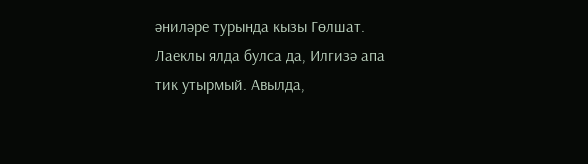әниләре турында кызы Гөлшат.
Лаеклы ялда булса да, Илгизә апа тик утырмый. Авылда,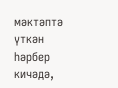мәктәптә үткән һәрбер кичәдә,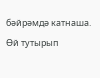бәйрәмдә катнаша. Өй тутырып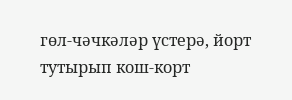гөл-чәчкәләр үстерә, йорт тутырып кош-корт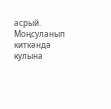асрый. Моңсуланып киткәндә кулына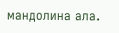мандолина ала.